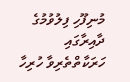މުނިފޫހި ފިލުވުމުގެ ދާއިރާގައި ހަރަކާތްތެރިވާ ހުރިހާ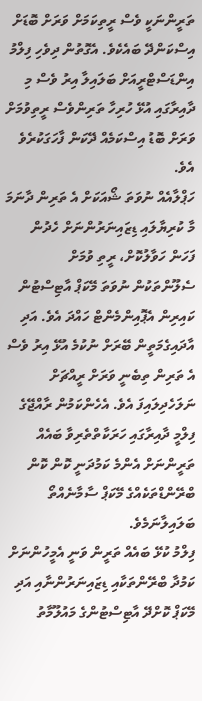ތަރީންނަކީ ވެސް ރީތިކަމަށް ވަރަށް ބޮޑަށް އިސްކަންދޭ ބައެކެވެ. އެގޮތުން ދިވެހި ފިލްމު އިންޑަސްޓްރީއަށް ބަލައިލާ އިރު ވެސް މި ދާއިރާގައި އުޅޭ ހުރިހާ ތަރިންވެސް ރީތިވުމަށް ވަރަށް ބޮޑު އިސްކަމެއް ދޭކަން ފާހަގަކުރެވެ އެވެ.
ހަޕްލާއެއް ނުވަތަ ޝޯއަކަށް އެ ތަރިން ދާނަމަ މާ ކުރިޔާލައި ޑިޒައިނަރުންނަށް ހެދުން ފަހަން ހަވާލުކޮށް، ރީތި ވުމަށް ސެލޫންތަކުން ނުވަތަ މޭކަޕް އާޓިސްޓުން ކައިރިން އެޕޮއިންމެންޓް ހައްދަ އެވެ. އަދި އާދައިގެމަތީން ބޭރަށް ނުކުމެ އުޅޭ އިރު ވެސް އެ ތަރިން ތިބެނީ ވަރަށް ރީއްޗަށް ނަލަހެދިލައިފަ އެވެ. އެހެންކަމުން ރާއްޖޭގެ ފިލްމީ ދާއިރާގައި ހަރަކާތްތެރިވާ ބައެއް ތަރީންނަށް އެންމެ ކަމުދަނީ ކޮން ކޮން ބްރޭންޑްތަކެއްގެ މޭކަޕް ސާމާނެއްތޯ ބަލައިލާނަމެވެ.
ފިލްމު ކުޅޭ ބައެއް ތަރީން ވަނީ އެމީހުންނަށް ކަމުދާ ބްރޭންތަކާއި ޑިޒައިނަރުންނާއި އަދި މޭކަޕް ކޮށްދޭ އާޓިސްޓުންގެ މައުލޫމާތު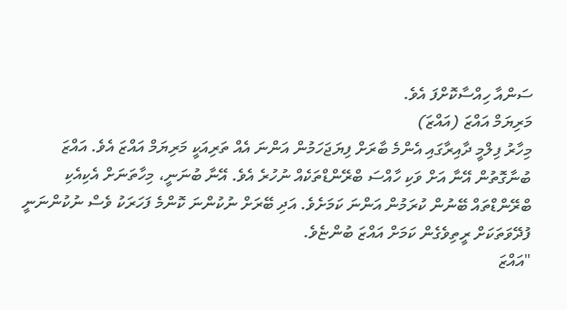ސަންއާ ހިއްސާކޮށްފަ އެވެ.
މަރިޔަމް އައްޒަ (އައްޒަ)
މިހާރު ފިލްމީ ދާއިރާގައި އެންމެ ބާރަށް ފިޔަޖަހަމުން އަންނަ އެއް ތަރިއަކީ މަރިޔަމް އައްޒަ އެވެ. އައްޒަ ބުނާގޮތުން އޭނާ އަށް ވަކި ހާއްސަ ބްރޭންޑްތަކެއް ނުހުރެ އެވެ. އޭނާ ބުނަނީ، މިހާތަނަށް އެކިއެކި ބްރޭންޑްތައް ބޭނުން ކުރަމުން އަންނަ ކަމަށެވެ. އަދި ބޭރަށް ނުކުންނަ ކޮންމެ ފަހަރަކު ވެސް ނުކުންނަނީ ފުދޭވަތަކަށް ރީތިވެގެން ކަމަށް އައްޒަ ބުންޏެވެ.
"އައްޒަ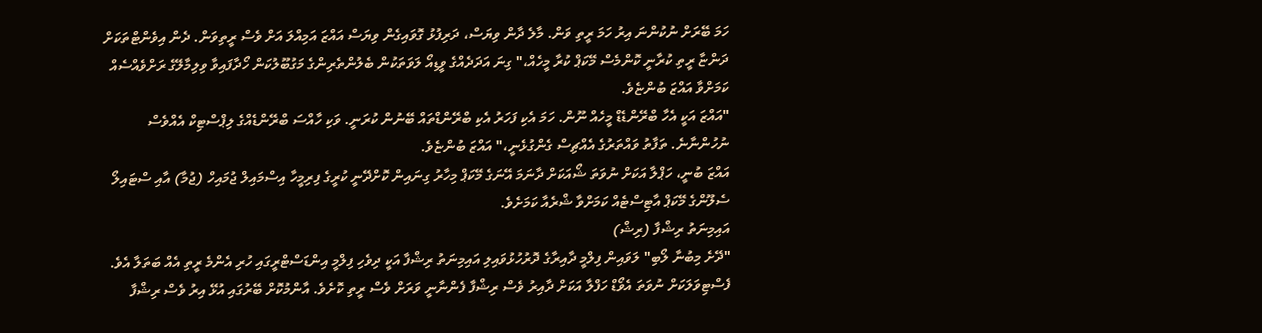ހަމަ ބޭރަށް ނުކުންނަ އިރު ހަމަ ރީތި ވަން. މާލެ ދާން ވިޔަސް، ދަރިފުޅު ގޮވައިގެން ވިޔަސް އައްޒަ އަމިއްލަ އަށް ވެސް ރީތިވަން. ދެން އިވެންޓްތަކަށް ދަންޏާ ރީތި ކުރާނީ ކޮންމެސް މޭކަޕް ކުރާ މީހެއް،" ގިނަ އަދަދެއްގެ ވީޑިއޯ ލަވަތަކުން ބެލުންތެރިންގެ މަގުބޫލުކަން ހޯދާފައިވާ ވިލިމާލޭގެ ރަށްވެއްސެއް ކަމަށްވާ އައްޒަ ބުންޏެވެ.
"އައްޒަ އަކީ އެހާ ބްރޭންޑެޑް މީހެއް ނޫން. ހަމަ އެކި ފަހަރު އެކި ބްރޭންޑްތައް ބޭނުން ކުރަނީ. ވަކި ހާއްސަ ބްރޭންޑެއްގެ ލިޕްސްޓިކް އެއްވެސް ނުހުންނާނެ. ތަފާތު ވައްތަރުގެ އެއްޗިސް ގެންގުޅެނީ،" އައްޒަ ބުންޏެވެ.
އައްޒަ ބުނީ، ހަޕްލާ އަކަށް ނުވަތަ ޝޯއަކަށް ދާނަމަ އޭނަގެ މޭކަޕް މިހާރު ގިނައިން ކޮށްދޭނީ ކުރީގެ ފިރިމީހާ އިސްމައިލް ޖުމައިހް (ޖުމާ) އާއި ސްޓައިލޯ ސެލޫންގެ މޭކަޕް އާޓިސްޓެއް ކަމަށްވާ ޝްރެއާ ކަމަށެވެ.
އައިމިނަތު ރިޝްފާ (ރިޝް)
"ދޭށެ މިބުނާ ލޯބި" ލަވައިން ފިލްމީ ދާއިރާގެ ދޮރުހުޅުވައިލި އައިމިނަތު ރިޝްފާ އަކީ ދިވެހި ފިލްމީ އިންޑަސްޓްރީގައި ހުރި އެންމެ ރީތި އެއް ބަތަލާ އެވެ. ފެސްޓިވަލަކަށް ނުވަތަ އެވޯޑް ހަފްލާ އަކަށް ދާއިރު ވެސް ރިޝްފާ ފެންނާނީ ވަރަށް ވެސް ރީތި ކޮށެވެ. އާންމުކޮށް ބޭރުގައި އުޅޭ އިރު ވެސް ރިޝްފާ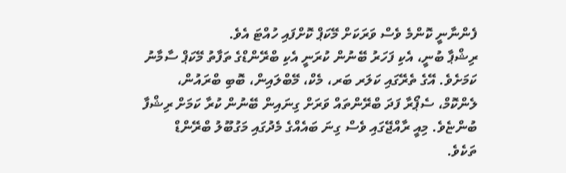ފެންނާނީ ކޮންމެ ވެސް ވަރަކަށް މޭކަޕް ކޮށްފައި ހުއްޓަ އެވެ.
ރިޝްޕާ ބުނީ، އެކި ފަހަރު ބޭނުން ކުރަނީ އެކި ބްރޭންޑްގެ ތަފާތު މޭކަޕް ސާމާނު ކަމަށެވެ. އޭގެ ތެރޭގައި ކަލަރ ބަރ، މެކް، މޭބްލައިން، ބޮބި ބްރައުން، ލެންކޮމް، ސެޕޯރާ ފަދަ ބްރޭންތައް ވަރަށް ގިނައިން ބޭނުން ކުރާ ކަމަށް ރިޝްފާ ބުންޏެވެ. މިއީ ރާއްޖޭގައި ވެސް ގިނަ ބައެއްގެ މެދުގައި މަގުބޫލު ބްރޭންޑް ތަކެވެ.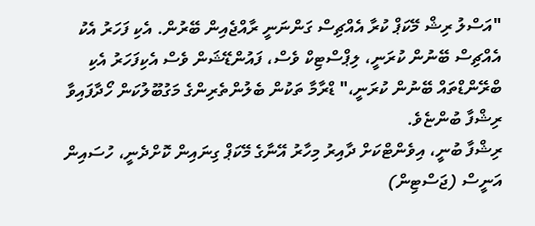"އަސްލު ރިޝް މޭކަޕް ކުރާ އެއްޗިސް ގަންނަނީ ރާއްޖެއިން ބޭރުން. އެކި ފަހަރު އެކު އެއްޗިސް ބޭނުން ކުރަނީ، ލިޕްސްޓިކް ވެސް، ފައުންޑޭޝަން ވެސް އެކިފަހަރު އެކި ބްރޭންޑްތައް ބޭނުން ކުރަނީ،" ޑްރާމާ ތަކުން ބެލުންތެރިންގެ މަގުބޫލުކަން ހޯދާފައިވާ ރިޝްފާ ބުންޏެވެ.
ރިޝްފާ ބުނީ، އިވެންޓްކަށް ދާއިރު މިހާރު އޭނާގެ މޭކަޕް ގިނައިން ކޮށްދެނީ، ހުސައިން އަނީސް (ޖަސްޓިން)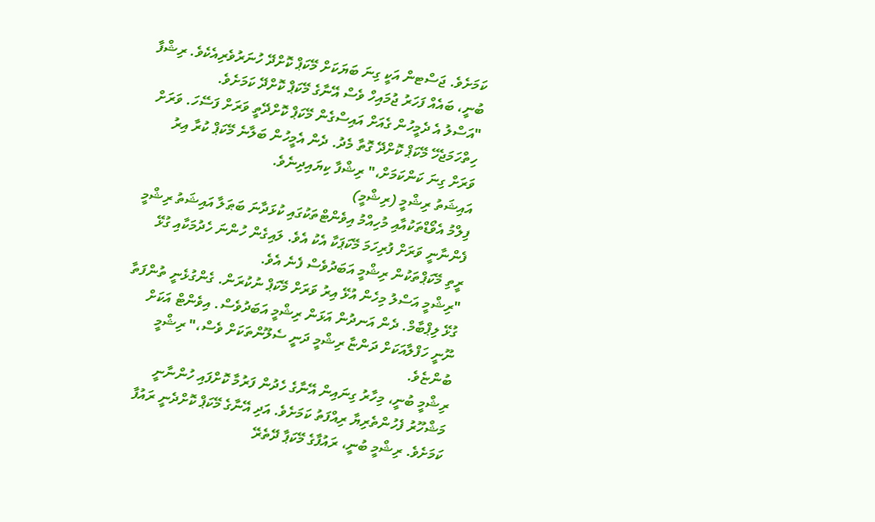ކަމަށެވެ. ޖަސްޓން އަކީ ގިނަ ބަޔަކަށް މޭކަޕް ކޮށްދޭ ހުނަރުވެރިއެކެވެ. ރިޝްފާ ބުނީ، ބައެއް ފަހަރު ޖުމައިހް ވެސް އޭނާގެ މޭކަޕް ކޮށްދޭ ކަމަށެވެ.
"އަސްލު އެ ދެމީހުން ގެއަށް އައިސްގެން މޭކަޕް ކޮށްދޭތީ ވަރަށް ފަސޭހަ. ވަރަށް ހިތްހަމަޖެހޭ މޭކަޕް ކޮށްދޭ ގޮތާ މެދު. ދެން އެމީހުން ބަލާނެ މޭކަޕް ކުރާ އިރު ވަރަށް ގިނަ ކަންކަމަށް،" ރިޝްފާ ކިޔައިދިނެވެ.
އައިޝަތު ރިޝްމީ (ރިޝްމީ)
ފިލްމު އެވޯޑްތަކުއާއި މުހިއްމު އިވެންޓްތަކުގައި ކުޅަދާނަ ބަޠަލާ އައިޝަތު ރިޝްމީ ފެންނާނީ ވަރަށް ފުރިހަމަ މޭކަޕަކާ އެކު އެވެ. ލައިގެން ހުންނަ ހެދުމަކާއި ގުޅޭ ރީތި މޭކަޕްތަކުން ރިޝްމީ އަބަދުވެސް ފެނެ އެވެ.
"ރިޝްމީ އަސްލު މިހެން އުޅޭ އިރު ވަރަށް މޭކަޕް ނުކުރަން. ގެންގުޅެނީ ތުންފަތާ ގުޅޭ ލިޕްބާމް. ދެން އަނދުން އަޅަން ރިޝްމީ އަބަދުވެސް. އިވެންޓް އަކަށް ނޫނީ ހަފްލާއަކަށް ދަންޏާ ރިޝްމީ ދަނީ ސެލޫންތަކަށް ވެސް،" ރިޝްމީ ބުންޏެވެ.
ރިޝްމީ ބުނީ، މިހާރު ގިނައިން އޭނާގެ ހެދުން ފަރުމާ ކޮށްފައި ހުންނާނީ މަޝްހޫރު ފެހުންތެރިޔާ ރިއްފަތު ކަމަށެވެ. އަދި އޭނާގެ މޭކަޕް ކޮށްދެނީ ރައުފާ ކަމަށެވެ. ރިޝްމީ ބުނީ، ރައުފާގެ މޭކަޕާ ދޭތެރޭ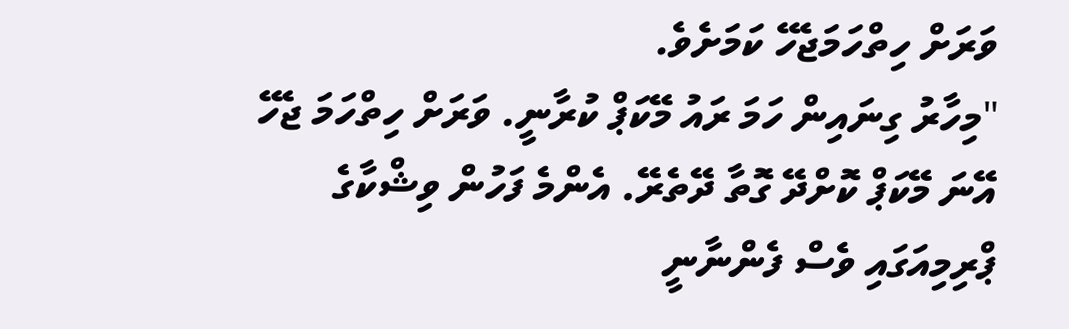ވަރަށް ހިތްހަމަޖެހޭ ކަމަށެވެ.
"މިހާރު ގިނައިން ހަމަ ރައު މޭކަޕް ކުރާނީ. ވަރަށް ހިތްހަމަ ޖެހޭ އޭނަ މޭކަޕް ކޮށްދޭ ގޮތާ ދޭތެރޭ. އެންމެ ފަހުން ވިޝްކާގެ ޕްރިމިއަގައި ވެސް ފެންނާނީ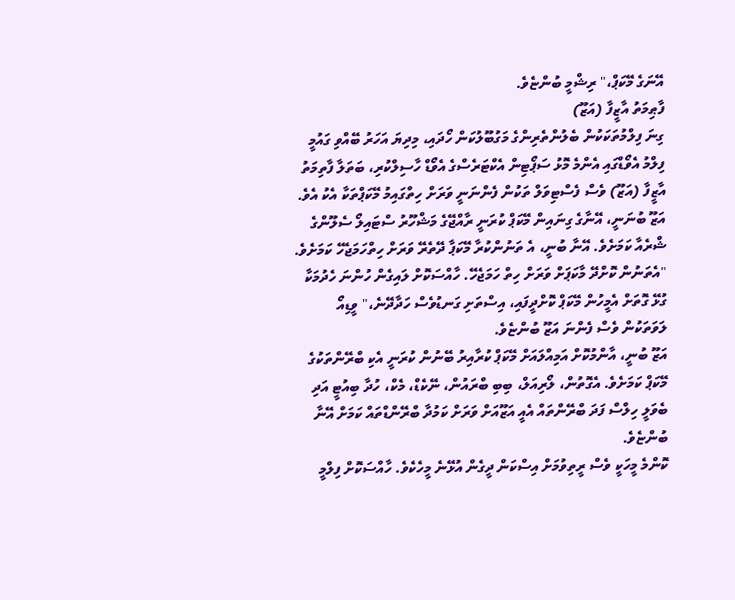އޭނަގެ މޭކަޕް،" ރިޝްމީ ބުންޏެވެ.
ފާޠިމަތު އާޒީފާ (އަޒޫ)
ގިނަ ފިލްމުތަކަކުން ބެލުންތެރިންގެ މަގުބޫލުކަން ހޯދައި، މިދިޔަ އަހަރު ބޭއްވި ގައުމީ ފިލްމު އެވޯޑްގައި އެންމެ މޮޅު ސަޕޯޓިން އެކްޓަރެސްގެ އެވޯޑް ހާސިލްކުރި، ބަތަލާ ފާތިމަތު އާޒީފާ (އަޒޫ) ވެސް ފެސްޓިވަލް ތަކުން ފެންނަނީ ވަރަށް ހިތްގައިމު މޭކަޕްތަކާ އެކު އެވެ.
އަޒޫ ބުނަނީ، އޭނާގެ ގިނައިން މޭކަޕް ކުރަނީ ރާއްޖޭގެ މަޝްހޫރު ސްޓައިލޯ ސެލޫންގެ ޝްރެއާ ކަމަށެވެ. އޭނާ ބުނީ، އެ ތަނުންކުރާ މޭކަޕާ ދޭތެރޭ ވަރަށް ހިތްހަމަޖެހޭ ކަމަށެވެ.
"އެތަނުން ކޮށްދޭ މާކަޕަށް ވަރަށް ހިތް ހަމަޖެހޭ. ހާއްސަކޮށް ލައިގެން ހުންނަ ހެދުމަކާ ގުޅޭ ގޮތަށް އެމީހުން މޭކަޕް ކޮށްދީފައި، އިސްތަށި ގަނޑުވެސް ހަދާދޭނެ،" ވީޑިއޯ ލަވަތަކުން ވެސް ފެންނަ އަޒޫ ބުންޏެވެ.
އަޒޫ ބުނީ، އާންމުކޮށް އަމިއްލައަށް މޭކަޕް ކުރާއިރު ބޭނުން ކުރަނީ އެކި ބްރޭންތަކުގެ މޭކަޕް ކަމަށެވެ. އެގޮތުން، ލޯރިއަލް، ބިބި ބްރައުން، ނޭކެޑް، މެކް، ހުދާ ބިއުޓީ އަދި ބެވަލީ ހިލްސް ފަދަ ބްރޭންތައް އެއީ އަޒޫއަށް ވަރަށް ކަމުދާ ބްރޭންޑްތައް ކަމަށް އޭނާ ބުންޏެވެ.
ކޮންމެ މީހަކީ ވެސް ރީތިވުމަށް އިސްކަން ދީގެން އުޅޭނެ މީހެކެވެ. ހާއްސަކޮށް ފިލްމީ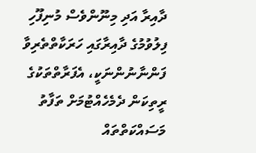ދާއިރާ އަދި މިނޫންވެސް މުނިފޫހި ފިލުވުމުގެ ދާއިރާގައި ހަރަކާތްތެރިވާ ފަންނާނުންނަކީ، އެފަރާތްތަކުގެ ރީތިކަން ދެމެހެއްޓުމަށް ތަފާތު މަސައްކަތްތައް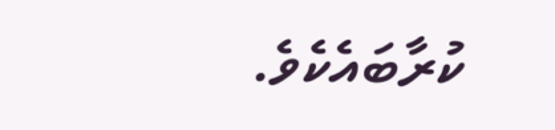ކުރާބައެކެވެ.